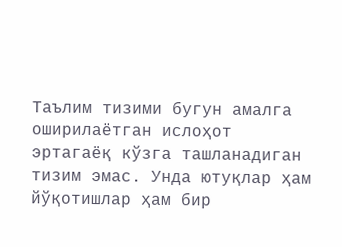Таълим тизими бугун амалга оширилаётган ислоҳот эртагаёқ кўзга ташланадиган тизим эмас. Унда ютуқлар ҳам йўқотишлар ҳам бир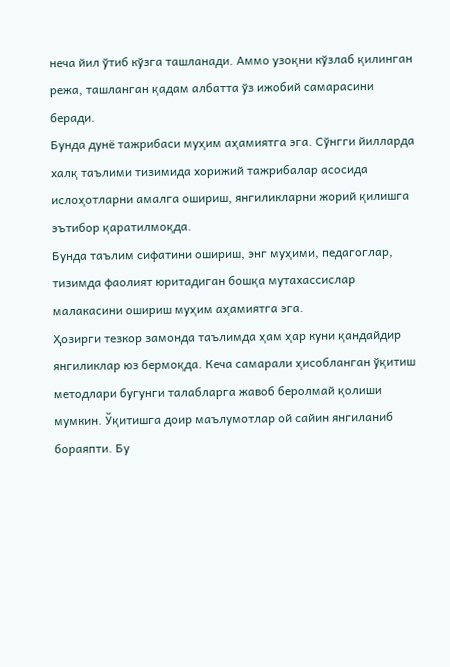неча йил ўтиб кўзга ташланади. Аммо узоқни кўзлаб қилинган режа, ташланган қадам албатта ўз ижобий самарасини беради.
Бунда дунё тажрибаси муҳим аҳамиятга эга. Сўнгги йилларда халқ таълими тизимида хорижий тажрибалар асосида ислоҳотларни амалга ошириш, янгиликларни жорий қилишга эътибор қаратилмоқда.
Бунда таълим сифатини ошириш, энг муҳими, педагоглар, тизимда фаолият юритадиган бошқа мутахассислар малакасини ошириш муҳим аҳамиятга эга.
Ҳозирги тезкор замонда таълимда ҳам ҳар куни қандайдир янгиликлар юз бермоқда. Кеча самарали ҳисобланган ўқитиш методлари бугунги талабларга жавоб беролмай қолиши мумкин. Ўқитишга доир маълумотлар ой сайин янгиланиб бораяпти. Бу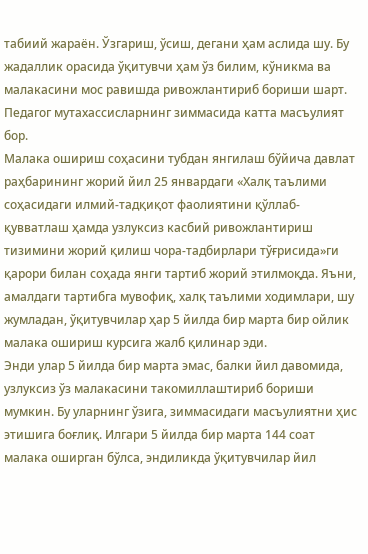табиий жараён. Ўзгариш, ўсиш, дегани ҳам аслида шу. Бу жадаллик орасида ўқитувчи ҳам ўз билим, кўникма ва малакасини мос равишда ривожлантириб бориши шарт. Педагог мутахассисларнинг зиммасида катта масъулият бор.
Малака ошириш соҳасини тубдан янгилаш бўйича давлат раҳбарининг жорий йил 25 январдаги «Халқ таълими соҳасидаги илмий-тадқиқот фаолиятини қўллаб-қувватлаш ҳамда узлуксиз касбий ривожлантириш тизимини жорий қилиш чора-тадбирлари тўғрисида»ги қарори билан соҳада янги тартиб жорий этилмоқда. Яъни, амалдаги тартибга мувофиқ, халқ таълими ходимлари, шу жумладан, ўқитувчилар ҳар 5 йилда бир марта бир ойлик малака ошириш курсига жалб қилинар эди.
Энди улар 5 йилда бир марта эмас, балки йил давомида, узлуксиз ўз малакасини такомиллаштириб бориши мумкин. Бу уларнинг ўзига, зиммасидаги масъулиятни ҳис этишига боғлиқ. Илгари 5 йилда бир марта 144 соат малака оширган бўлса, эндиликда ўқитувчилар йил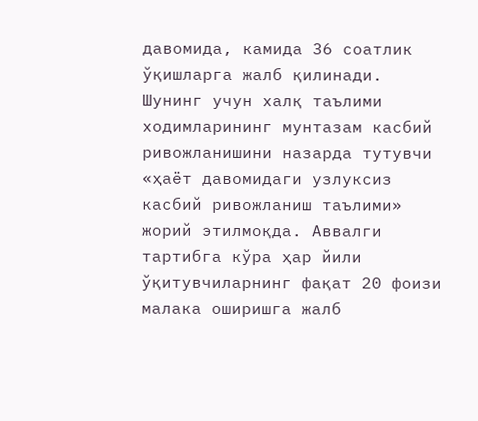давомида, камида 36 соатлик ўқишларга жалб қилинади.
Шунинг учун халқ таълими ходимларининг мунтазам касбий ривожланишини назарда тутувчи «ҳаёт давомидаги узлуксиз касбий ривожланиш таълими» жорий этилмоқда. Аввалги тартибга кўра ҳар йили ўқитувчиларнинг фақат 20 фоизи малака оширишга жалб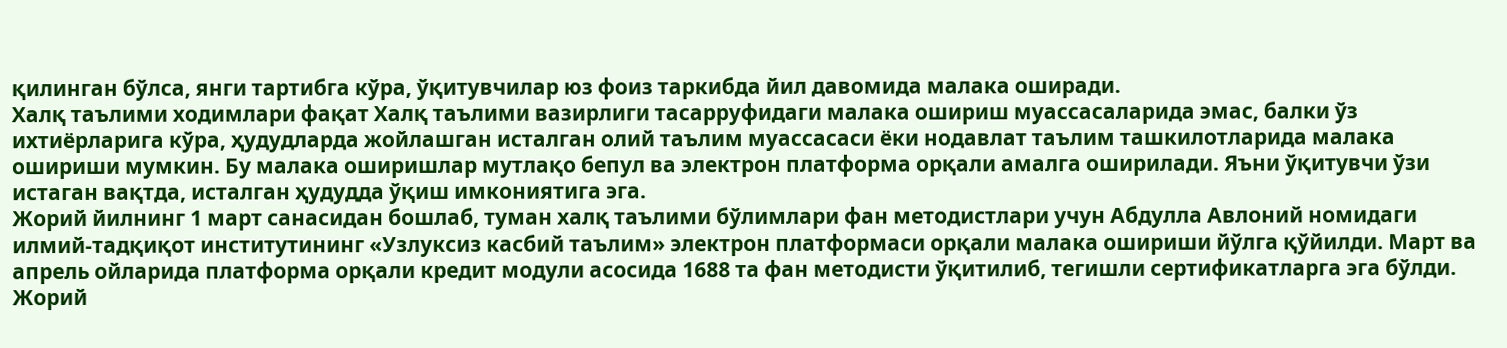қилинган бўлса, янги тартибга кўра, ўқитувчилар юз фоиз таркибда йил давомида малака оширади.
Халқ таълими ходимлари фақат Халқ таълими вазирлиги тасарруфидаги малака ошириш муассасаларида эмас, балки ўз ихтиёрларига кўра, ҳудудларда жойлашган исталган олий таълим муассасаси ёки нодавлат таълим ташкилотларида малака ошириши мумкин. Бу малака оширишлар мутлақо бепул ва электрон платформа орқали амалга оширилади. Яъни ўқитувчи ўзи истаган вақтда, исталган ҳудудда ўқиш имкониятига эга.
Жорий йилнинг 1 март санасидан бошлаб, туман халқ таълими бўлимлари фан методистлари учун Абдулла Авлоний номидаги илмий-тадқиқот институтининг «Узлуксиз касбий таълим» электрон платформаси орқали малака ошириши йўлга қўйилди. Март ва апрель ойларида платформа орқали кредит модули асосида 1688 та фан методисти ўқитилиб, тегишли сертификатларга эга бўлди.
Жорий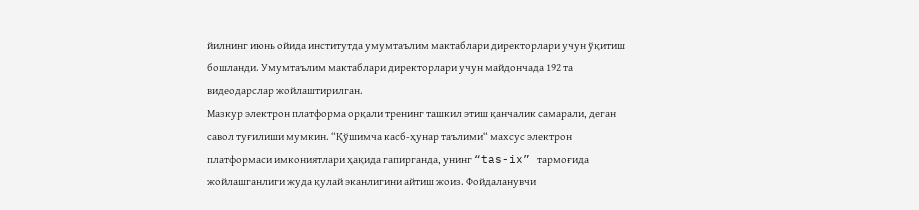йилнинг июнь ойида институтда умумтаълим мактаблари директорлари учун ўқитиш бошланди. Умумтаълим мактаблари директорлари учун майдончада 192 та видеодарслар жойлаштирилган.
Мазкур электрон платформа орқали тренинг ташкил этиш қанчалик самарали, деган савол туғилиши мумкин. “Қўшимча касб-ҳунар таълими“ махсус электрон платформаси имкониятлари ҳақида гапирганда, унинг “tas-ix” тармоғида жойлашганлиги жуда қулай эканлигини айтиш жоиз. Фойдаланувчи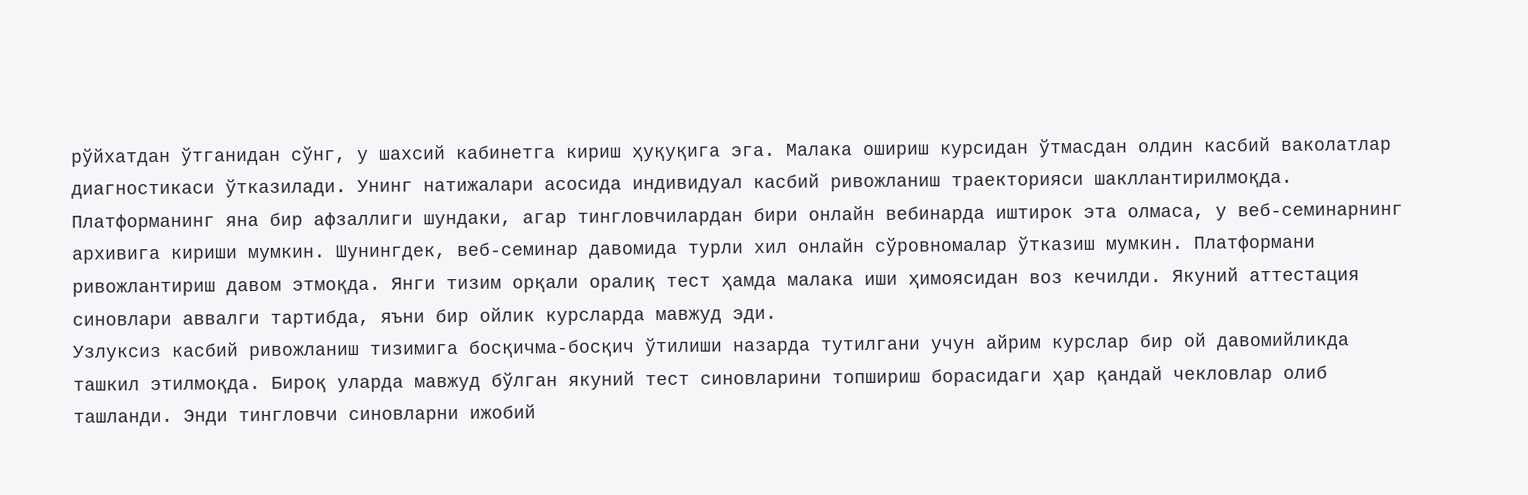рўйхатдан ўтганидан сўнг, у шахсий кабинетга кириш ҳуқуқига эга. Малака ошириш курсидан ўтмасдан олдин касбий ваколатлар диагностикаси ўтказилади. Унинг натижалари асосида индивидуал касбий ривожланиш траекторияси шакллантирилмоқда.
Платформанинг яна бир афзаллиги шундаки, агар тингловчилардан бири онлайн вебинарда иштирок эта олмаса, у веб-семинарнинг архивига кириши мумкин. Шунингдек, веб-семинар давомида турли хил онлайн сўровномалар ўтказиш мумкин. Платформани ривожлантириш давом этмоқда. Янги тизим орқали оралиқ тест ҳамда малака иши ҳимоясидан воз кечилди. Якуний аттестация синовлари аввалги тартибда, яъни бир ойлик курсларда мавжуд эди.
Узлуксиз касбий ривожланиш тизимига босқичма-босқич ўтилиши назарда тутилгани учун айрим курслар бир ой давомийликда ташкил этилмоқда. Бироқ уларда мавжуд бўлган якуний тест синовларини топшириш борасидаги ҳар қандай чекловлар олиб ташланди. Энди тингловчи синовларни ижобий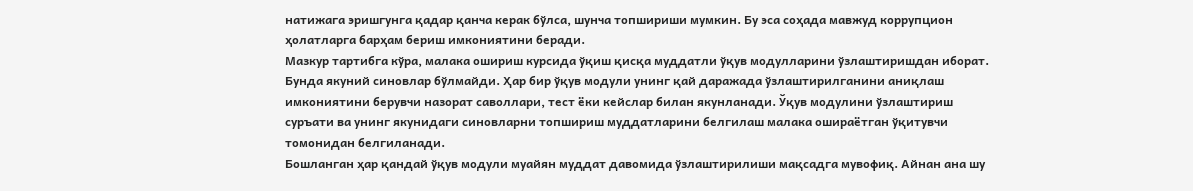натижага эришгунга қадар қанча керак бўлса, шунча топшириши мумкин. Бу эса соҳада мавжуд коррупцион ҳолатларга барҳам бериш имкониятини беради.
Мазкур тартибга кўра, малака ошириш курсида ўқиш қисқа муддатли ўқув модулларини ўзлаштиришдан иборат. Бунда якуний синовлар бўлмайди. Ҳар бир ўқув модули унинг қай даражада ўзлаштирилганини аниқлаш имкониятини берувчи назорат саволлари, тест ёки кейслар билан якунланади. Ўқув модулини ўзлаштириш суръати ва унинг якунидаги синовларни топшириш муддатларини белгилаш малака ошираётган ўқитувчи томонидан белгиланади.
Бошланган ҳар қандай ўқув модули муайян муддат давомида ўзлаштирилиши мақсадга мувофиқ. Айнан ана шу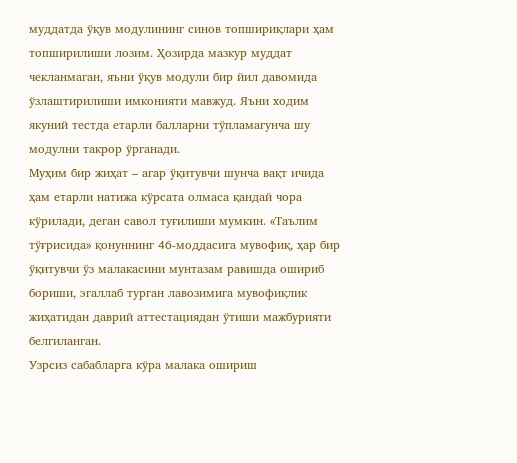муддатда ўқув модулининг синов топшириқлари ҳам топширилиши лозим. Ҳозирда мазкур муддат чекланмаган, яъни ўқув модули бир йил давомида ўзлаштирилиши имконияти мавжуд. Яъни ходим якуний тестда етарли балларни тўпламагунча шу модулни такрор ўрганади.
Муҳим бир жиҳат – агар ўқитувчи шунча вақт ичида ҳам етарли натижа кўрсата олмаса қандай чора кўрилади, деган савол туғилиши мумкин. «Таълим тўғрисида» қонуннинг 46-моддасига мувофиқ, ҳар бир ўқитувчи ўз малакасини мунтазам равишда ошириб бориши, эгаллаб турган лавозимига мувофиқлик жиҳатидан даврий аттестациядан ўтиши мажбурияти белгиланган.
Узрсиз сабабларга кўра малака ошириш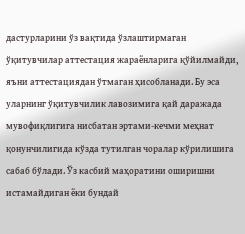дастурларини ўз вақтида ўзлаштирмаган ўқитувчилар аттестация жараёнларига қўйилмайди, яъни аттестациядан ўтмаган ҳисобланади. Бу эса уларнинг ўқитувчилик лавозимига қай даражада мувофиқлигига нисбатан эртами-кечми меҳнат қонунчилигида кўзда тутилган чоралар кўрилишига сабаб бўлади. Ўз касбий маҳоратини оширишни истамайдиган ёки бундай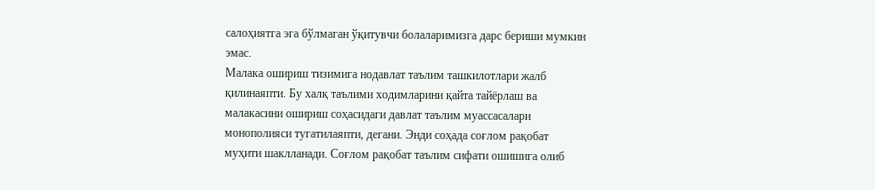салоҳиятга эга бўлмаган ўқитувчи болаларимизга дарс бериши мумкин эмас.
Малака ошириш тизимига нодавлат таълим ташкилотлари жалб қилинаяпти. Бу халқ таълими ходимларини қайта тайёрлаш ва малакасини ошириш соҳасидаги давлат таълим муассасалари монополияси тугатилаяпти, дегани. Энди соҳада соғлом рақобат муҳити шаклланади. Соғлом рақобат таълим сифати ошишига олиб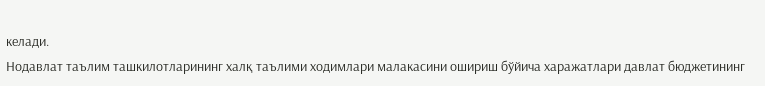келади.
Нодавлат таълим ташкилотларининг халқ таълими ходимлари малакасини ошириш бўйича харажатлари давлат бюджетининг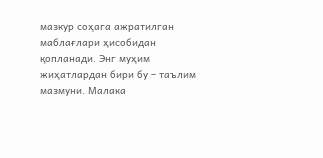мазкур соҳага ажратилган маблағлари ҳисобидан қопланади. Энг муҳим жиҳатлардан бири бу – таълим мазмуни. Малака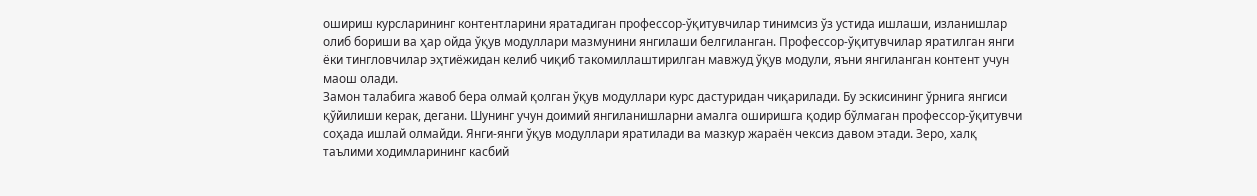ошириш курсларининг контентларини яратадиган профессор-ўқитувчилар тинимсиз ўз устида ишлаши, изланишлар олиб бориши ва ҳар ойда ўқув модуллари мазмунини янгилаши белгиланган. Профессор-ўқитувчилар яратилган янги ёки тингловчилар эҳтиёжидан келиб чиқиб такомиллаштирилган мавжуд ўқув модули, яъни янгиланган контент учун маош олади.
Замон талабига жавоб бера олмай қолган ўқув модуллари курс дастуридан чиқарилади. Бу эскисининг ўрнига янгиси қўйилиши керак, дегани. Шунинг учун доимий янгиланишларни амалга оширишга қодир бўлмаган профессор-ўқитувчи соҳада ишлай олмайди. Янги-янги ўқув модуллари яратилади ва мазкур жараён чексиз давом этади. Зеро, халқ таълими ходимларининг касбий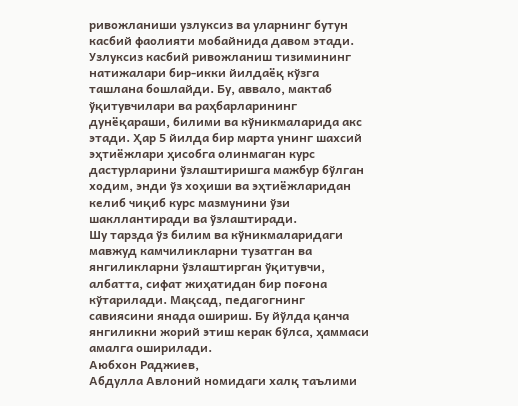ривожланиши узлуксиз ва уларнинг бутун касбий фаолияти мобайнида давом этади.
Узлуксиз касбий ривожланиш тизимининг натижалари бир-икки йилдаёқ кўзга ташлана бошлайди. Бу, аввало, мактаб ўқитувчилари ва раҳбарларининг дунёқараши, билими ва кўникмаларида акс этади. Ҳар 5 йилда бир марта унинг шахсий эҳтиёжлари ҳисобга олинмаган курс дастурларини ўзлаштиришга мажбур бўлган ходим, энди ўз хоҳиши ва эҳтиёжларидан келиб чиқиб курс мазмунини ўзи шакллантиради ва ўзлаштиради.
Шу тарзда ўз билим ва кўникмаларидаги мавжуд камчиликларни тузатган ва янгиликларни ўзлаштирган ўқитувчи, албатта, сифат жиҳатидан бир поғона кўтарилади. Мақсад, педагогнинг савиясини янада ошириш. Бу йўлда қанча янгиликни жорий этиш керак бўлса, ҳаммаси амалга оширилади.
Аюбхон Раджиев,
Абдулла Авлоний номидаги халқ таълими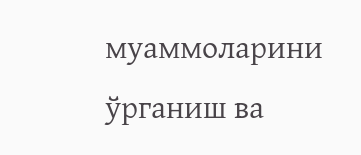муаммоларини
ўрганиш ва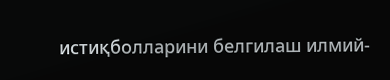истиқболларини белгилаш илмий-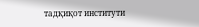тадқиқот институти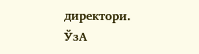директори.
ЎзА